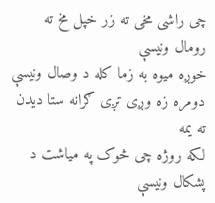چی راشی مخی ته زر خپل مخ ته رومال ونيسې
خوږه ميوه به زما کله د وصال ونيسې
دومره زه وږی تږی ګرانه ستا ديدن ته يمه
لکه روژه چی څوک په مياشت د پشکال ونيسې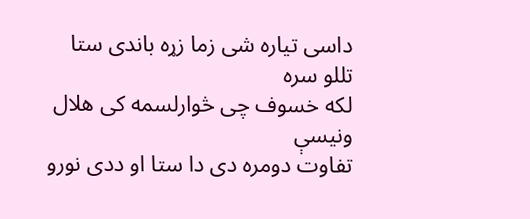داسی تياره شی زما زړه باندی ستا تللو سره
لکه خسوف چی څوارلسمه کی هلال ونيسې
تفاوت دومره دی دا ستا او ددی نورو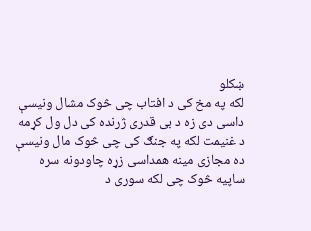ښکلو
لکه په مخ کی د افتاب چی څوک مشال ونيسې
داسی دی زه د بی قدری ژرنده کی دل ول کړمه
د غنيمت لکه په جنګ کی چی څوک مال ونيسې
ده مجازی مينه همداسی زړه چاودونه سره
ساپيه څوک چی لکه سوری د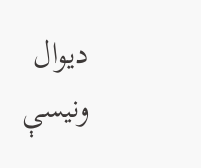ديوال ونيسې